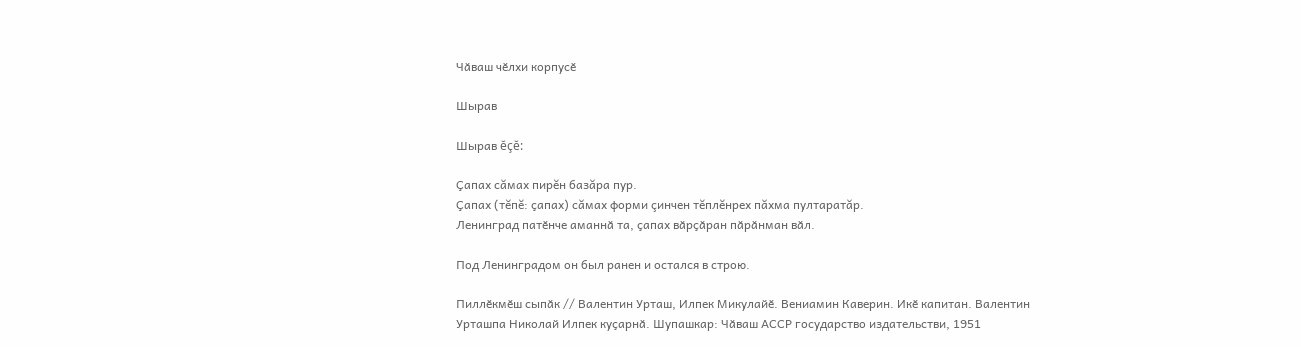Чӑваш чӗлхи корпусӗ

Шырав

Шырав ĕçĕ:

Ҫапах сăмах пирĕн базăра пур.
Ҫапах (тĕпĕ: ҫапах) сăмах форми çинчен тĕплĕнрех пăхма пултаратăр.
Ленинград патӗнче аманнӑ та, ҫапах вӑрҫӑран пӑрӑнман вӑл.

Под Ленинградом он был ранен и остался в строю.

Пиллӗкмӗш сыпӑк // Валентин Урташ, Илпек Микулайӗ. Вениамин Каверин. Икӗ капитан. Валентин Урташпа Николай Илпек куҫарнӑ. Шупашкар: Чӑваш АССР государство издательстви, 1951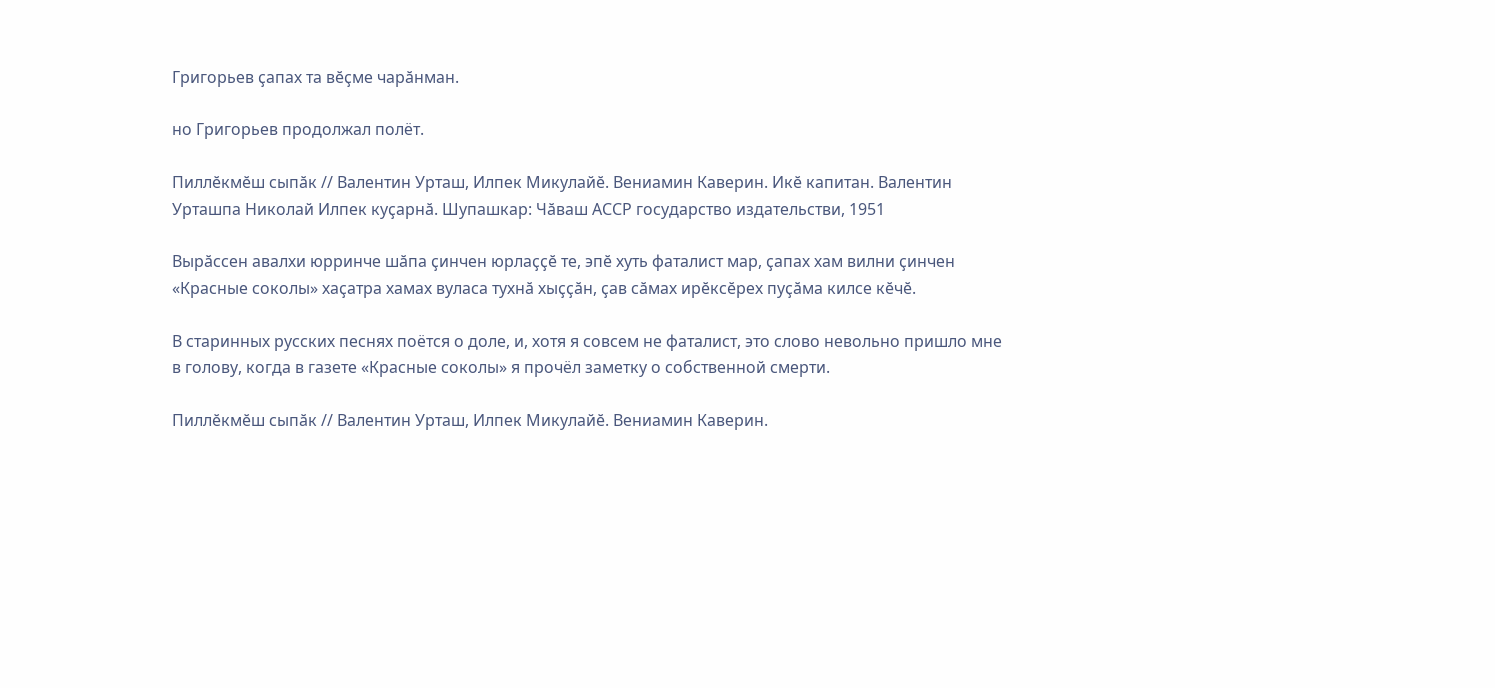Григорьев ҫапах та вӗҫме чарӑнман.

но Григорьев продолжал полёт.

Пиллӗкмӗш сыпӑк // Валентин Урташ, Илпек Микулайӗ. Вениамин Каверин. Икӗ капитан. Валентин Урташпа Николай Илпек куҫарнӑ. Шупашкар: Чӑваш АССР государство издательстви, 1951

Вырӑссен авалхи юрринче шӑпа ҫинчен юрлаҫҫӗ те, эпӗ хуть фаталист мар, ҫапах хам вилни ҫинчен «Красные соколы» хаҫатра хамах вуласа тухнӑ хыҫҫӑн, ҫав сӑмах ирӗксӗрех пуҫӑма килсе кӗчӗ.

В старинных русских песнях поётся о доле, и, хотя я совсем не фаталист, это слово невольно пришло мне в голову, когда в газете «Красные соколы» я прочёл заметку о собственной смерти.

Пиллӗкмӗш сыпӑк // Валентин Урташ, Илпек Микулайӗ. Вениамин Каверин.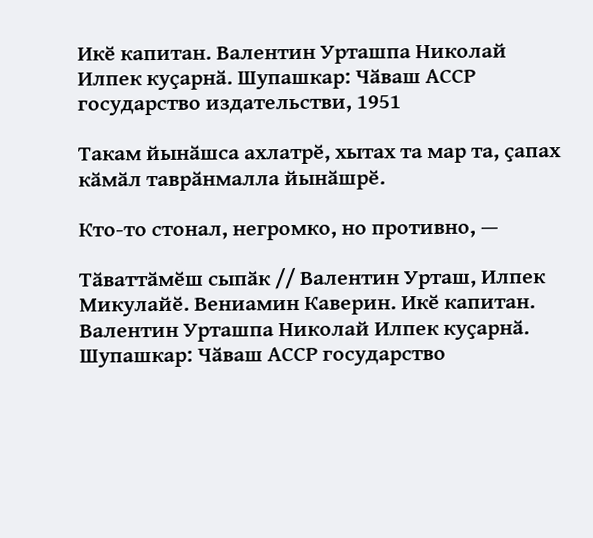Икӗ капитан. Валентин Урташпа Николай Илпек куҫарнӑ. Шупашкар: Чӑваш АССР государство издательстви, 1951

Такам йынӑшса ахлатрӗ, хытах та мар та, ҫапах кӑмӑл таврӑнмалла йынӑшрӗ.

Кто-то стонал, негромко, но противно, —

Тӑваттӑмӗш сыпӑк // Валентин Урташ, Илпек Микулайӗ. Вениамин Каверин. Икӗ капитан. Валентин Урташпа Николай Илпек куҫарнӑ. Шупашкар: Чӑваш АССР государство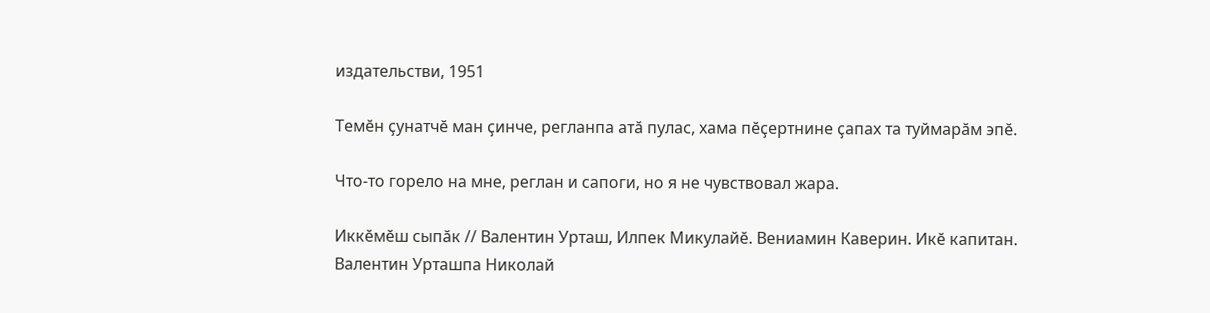издательстви, 1951

Темӗн ҫунатчӗ ман ҫинче, регланпа атӑ пулас, хама пӗҫертнине ҫапах та туймарӑм эпӗ.

Что-то горело на мне, реглан и сапоги, но я не чувствовал жара.

Иккӗмӗш сыпӑк // Валентин Урташ, Илпек Микулайӗ. Вениамин Каверин. Икӗ капитан. Валентин Урташпа Николай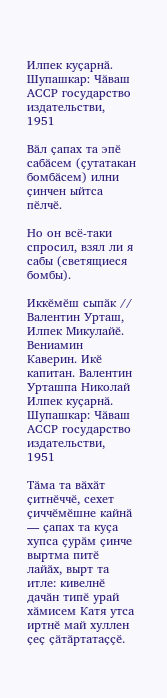Илпек куҫарнӑ. Шупашкар: Чӑваш АССР государство издательстви, 1951

Вӑл ҫапах та эпӗ сабӑсем (ҫутатакан бомбӑсем) илни ҫинчен ыйтса пӗлчӗ.

Но он всё-таки спросил, взял ли я сабы (светящиеся бомбы).

Иккӗмӗш сыпӑк // Валентин Урташ, Илпек Микулайӗ. Вениамин Каверин. Икӗ капитан. Валентин Урташпа Николай Илпек куҫарнӑ. Шупашкар: Чӑваш АССР государство издательстви, 1951

Тӑма та вӑхӑт ҫитнӗччӗ, сехет ҫиччӗмӗшне кайнӑ — ҫапах та куҫа хупса ҫурӑм ҫинче выртма питӗ лайӑх, вырт та итле: кивелнӗ дачӑн типӗ урай хӑмисем Катя утса иртнӗ май хуллен ҫеҫ ҫӑтӑртатаҫҫӗ.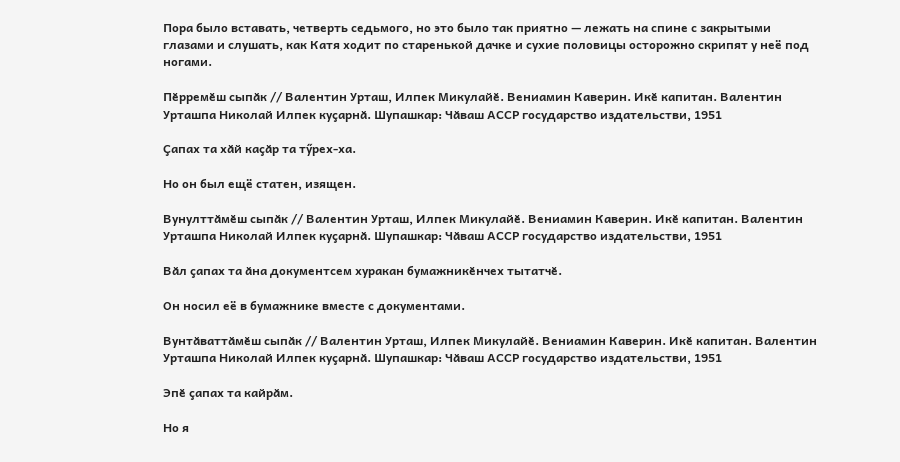Пора было вставать, четверть седьмого, но это было так приятно — лежать на спине с закрытыми глазами и слушать, как Катя ходит по старенькой дачке и сухие половицы осторожно скрипят у неё под ногами.

Пӗрремӗш сыпӑк // Валентин Урташ, Илпек Микулайӗ. Вениамин Каверин. Икӗ капитан. Валентин Урташпа Николай Илпек куҫарнӑ. Шупашкар: Чӑваш АССР государство издательстви, 1951

Ҫапах та хӑй каҫӑр та тӳрех-ха.

Но он был ещё статен, изящен.

Вунулттӑмӗш сыпӑк // Валентин Урташ, Илпек Микулайӗ. Вениамин Каверин. Икӗ капитан. Валентин Урташпа Николай Илпек куҫарнӑ. Шупашкар: Чӑваш АССР государство издательстви, 1951

Вӑл ҫапах та ӑна документсем хуракан бумажникӗнчех тытатчӗ.

Он носил её в бумажнике вместе с документами.

Вунтӑваттӑмӗш сыпӑк // Валентин Урташ, Илпек Микулайӗ. Вениамин Каверин. Икӗ капитан. Валентин Урташпа Николай Илпек куҫарнӑ. Шупашкар: Чӑваш АССР государство издательстви, 1951

Эпӗ ҫапах та кайрӑм.

Но я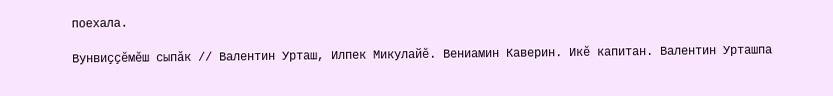поехала.

Вунвиҫҫӗмӗш сыпӑк // Валентин Урташ, Илпек Микулайӗ. Вениамин Каверин. Икӗ капитан. Валентин Урташпа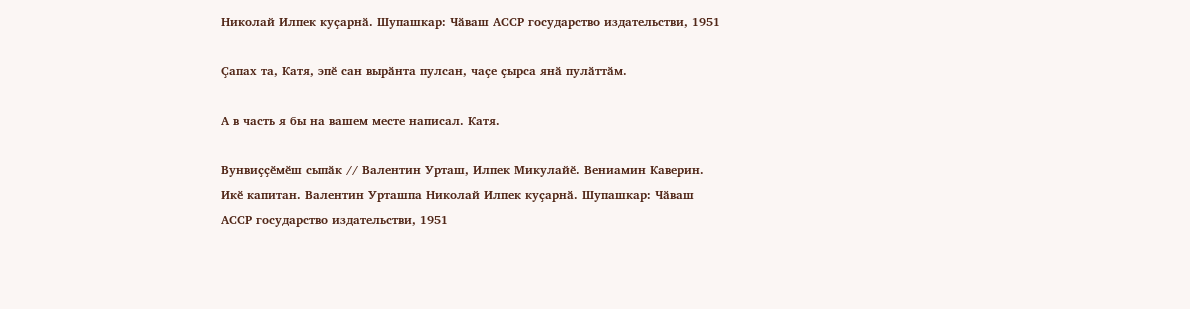Николай Илпек куҫарнӑ. Шупашкар: Чӑваш АССР государство издательстви, 1951

Ҫапах та, Катя, эпӗ сан вырӑнта пулсан, чаҫе ҫырса янӑ пулӑттӑм.

А в часть я бы на вашем месте написал. Катя.

Вунвиҫҫӗмӗш сыпӑк // Валентин Урташ, Илпек Микулайӗ. Вениамин Каверин. Икӗ капитан. Валентин Урташпа Николай Илпек куҫарнӑ. Шупашкар: Чӑваш АССР государство издательстви, 1951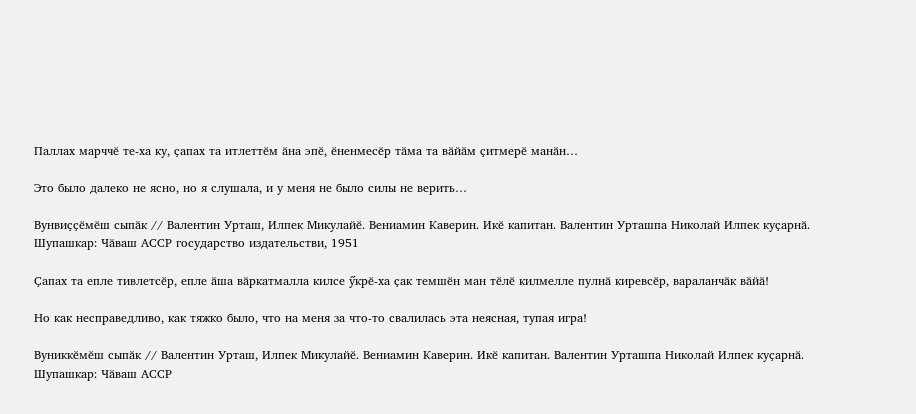Паллах марччӗ те-ха ку, ҫапах та итлеттӗм ӑна эпӗ, ӗненмесӗр тӑма та вӑйӑм ҫитмерӗ манӑн…

Это было далеко не ясно, но я слушала, и у меня не было силы не верить…

Вунвиҫҫӗмӗш сыпӑк // Валентин Урташ, Илпек Микулайӗ. Вениамин Каверин. Икӗ капитан. Валентин Урташпа Николай Илпек куҫарнӑ. Шупашкар: Чӑваш АССР государство издательстви, 1951

Ҫапах та епле тивлетсӗр, епле ӑша вӑркатмалла килсе ӳкрӗ-ха ҫак темшӗн ман тӗлӗ килмелле пулнӑ киревсӗр, вараланчӑк вӑйӑ!

Но как несправедливо, как тяжко было, что на меня за что-то свалилась эта неясная, тупая игра!

Вуниккӗмӗш сыпӑк // Валентин Урташ, Илпек Микулайӗ. Вениамин Каверин. Икӗ капитан. Валентин Урташпа Николай Илпек куҫарнӑ. Шупашкар: Чӑваш АССР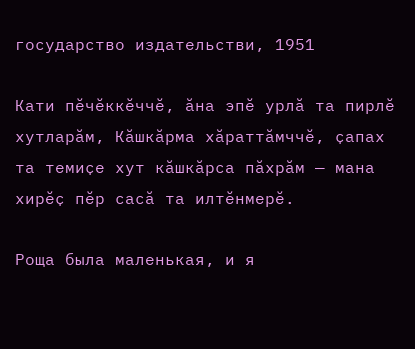государство издательстви, 1951

Кати пӗчӗккӗччӗ, ӑна эпӗ урлӑ та пирлӗ хутларӑм, Кӑшкӑрма хӑраттӑмччӗ, ҫапах та темиҫе хут кӑшкӑрса пӑхрӑм — мана хирӗҫ пӗр сасӑ та илтӗнмерӗ.

Роща была маленькая, и я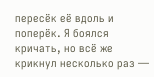пересёк её вдоль и поперёк. Я боялся кричать, но всё же крикнул несколько раз —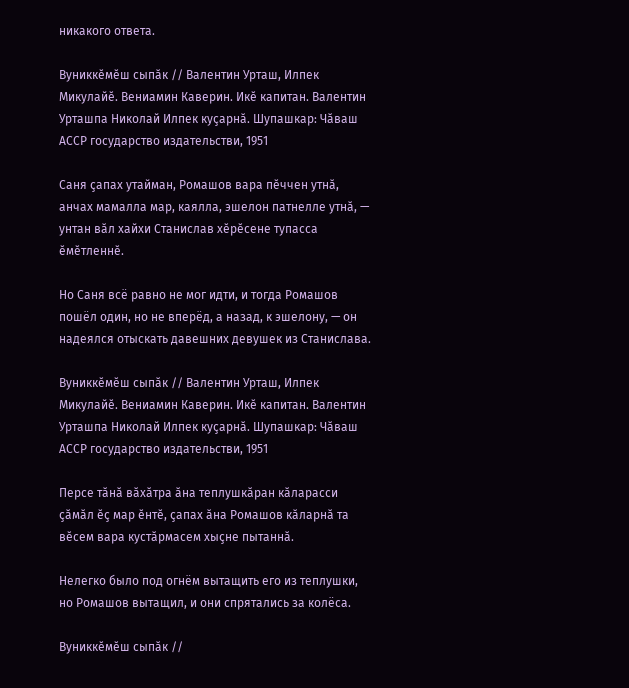никакого ответа.

Вуниккӗмӗш сыпӑк // Валентин Урташ, Илпек Микулайӗ. Вениамин Каверин. Икӗ капитан. Валентин Урташпа Николай Илпек куҫарнӑ. Шупашкар: Чӑваш АССР государство издательстви, 1951

Саня ҫапах утайман, Ромашов вара пӗччен утнӑ, анчах мамалла мар, каялла, эшелон патнелле утнӑ, — унтан вӑл хайхи Станислав хӗрӗсене тупасса ӗмӗтленнӗ.

Но Саня всё равно не мог идти, и тогда Ромашов пошёл один, но не вперёд, а назад, к эшелону, — он надеялся отыскать давешних девушек из Станислава.

Вуниккӗмӗш сыпӑк // Валентин Урташ, Илпек Микулайӗ. Вениамин Каверин. Икӗ капитан. Валентин Урташпа Николай Илпек куҫарнӑ. Шупашкар: Чӑваш АССР государство издательстви, 1951

Персе тӑнӑ вӑхӑтра ӑна теплушкӑран кӑларасси ҫӑмӑл ӗҫ мар ӗнтӗ, ҫапах ӑна Ромашов кӑларнӑ та вӗсем вара кустӑрмасем хыҫне пытаннӑ.

Нелегко было под огнём вытащить его из теплушки, но Ромашов вытащил, и они спрятались за колёса.

Вуниккӗмӗш сыпӑк //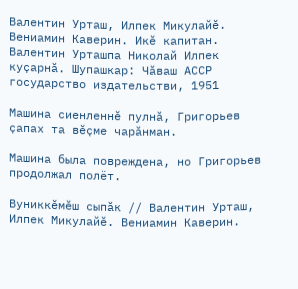Валентин Урташ, Илпек Микулайӗ. Вениамин Каверин. Икӗ капитан. Валентин Урташпа Николай Илпек куҫарнӑ. Шупашкар: Чӑваш АССР государство издательстви, 1951

Машина сиенленнӗ пулнӑ, Григорьев ҫапах та вӗҫме чарӑнман.

Машина была повреждена, но Григорьев продолжал полёт.

Вуниккӗмӗш сыпӑк // Валентин Урташ, Илпек Микулайӗ. Вениамин Каверин.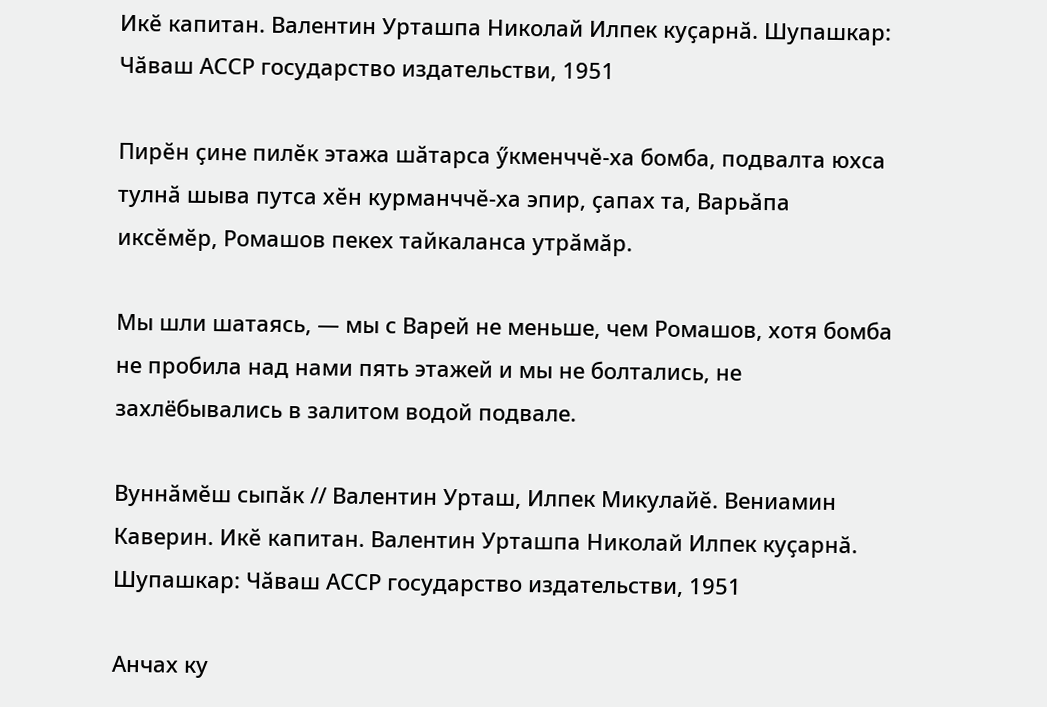Икӗ капитан. Валентин Урташпа Николай Илпек куҫарнӑ. Шупашкар: Чӑваш АССР государство издательстви, 1951

Пирӗн ҫине пилӗк этажа шӑтарса ӳкменччӗ-ха бомба, подвалта юхса тулнӑ шыва путса хӗн курманччӗ-ха эпир, ҫапах та, Варьӑпа иксӗмӗр, Ромашов пекех тайкаланса утрӑмӑр.

Мы шли шатаясь, — мы с Варей не меньше, чем Ромашов, хотя бомба не пробила над нами пять этажей и мы не болтались, не захлёбывались в залитом водой подвале.

Вуннӑмӗш сыпӑк // Валентин Урташ, Илпек Микулайӗ. Вениамин Каверин. Икӗ капитан. Валентин Урташпа Николай Илпек куҫарнӑ. Шупашкар: Чӑваш АССР государство издательстви, 1951

Анчах ку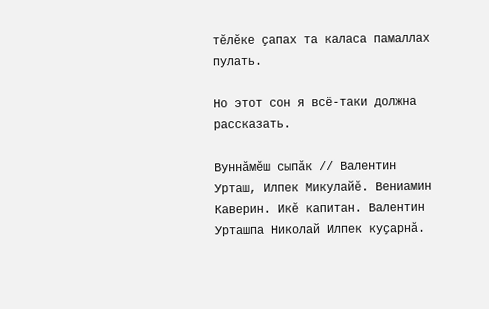тӗлӗке ҫапах та каласа памаллах пулать.

Но этот сон я всё-таки должна рассказать.

Вуннӑмӗш сыпӑк // Валентин Урташ, Илпек Микулайӗ. Вениамин Каверин. Икӗ капитан. Валентин Урташпа Николай Илпек куҫарнӑ.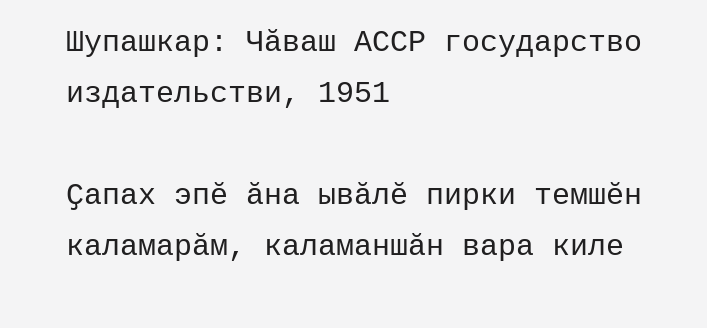Шупашкар: Чӑваш АССР государство издательстви, 1951

Ҫапах эпӗ ӑна ывӑлӗ пирки темшӗн каламарӑм, каламаншӑн вара киле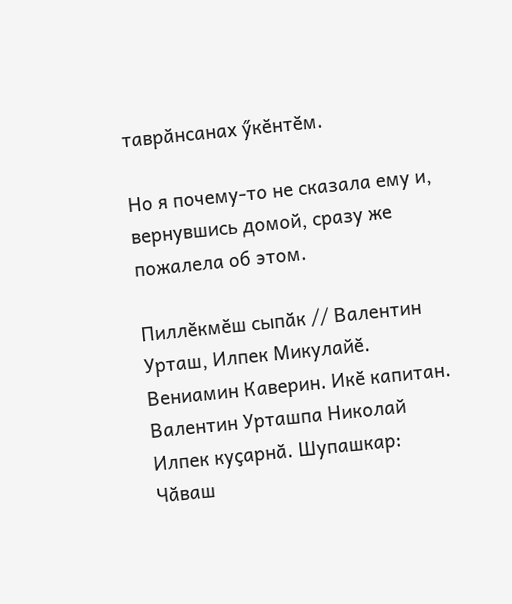таврӑнсанах ӳкӗнтӗм.

Но я почему-то не сказала ему и, вернувшись домой, сразу же пожалела об этом.

Пиллӗкмӗш сыпӑк // Валентин Урташ, Илпек Микулайӗ. Вениамин Каверин. Икӗ капитан. Валентин Урташпа Николай Илпек куҫарнӑ. Шупашкар: Чӑваш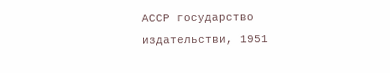АССР государство издательстви, 1951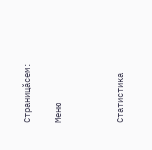Страницăсем:

Меню



Статистика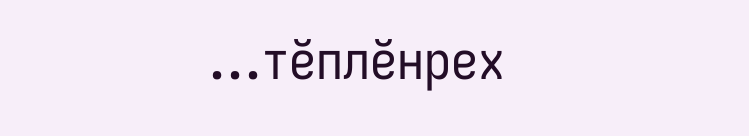...тĕплӗнрех